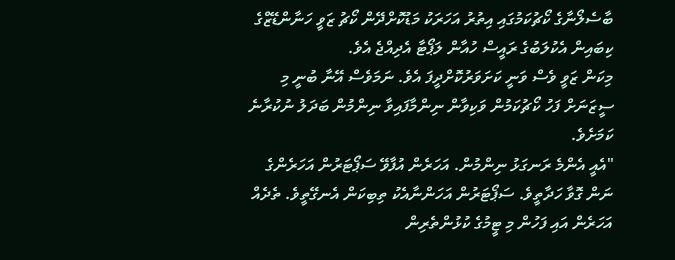ބާސެލޯނާގެ ކޯޗުކަމުގައި އިތުރު އަހަރަކު މަޑުކޮށްދޭން ކޯޗު ޒަވީ ހަނާންޑޭޒްގެ ކިބައިން އެކުލަބުގެ ރައީސް ހުއާން ލަޕޯޓާ އެދިއްޖެ އެވެ.
މިކަން ޒަވީ ވެސް ވަނީ ކަށަވަރުކޮށްދީފަ އެވެ. ނަމަވެސް އޭނާ ބުނީ މި ސީޒަނަށް ފަހު ކޯޗުކަމުން ވަކިވާން ނިންމާފައިވާ ނިންމުން ބަދަލު ނުކުރާނެ ކަމަށެވެ.
"އެއީ އެންމެ ރަނގަޅު ނިންމުން. އަހަރެން އުފާވޭ ސަޕޯޓަރުން އަހަރެންގެ ނަން ގޮވާ ހަދާތީވެ. ސަޕޯޓަރުން އަހަންނާއެކު ތިބިކަން އެނގޭތީވެ. ތެދެއް އަހަރެން އައި ފަހުން މި ޓީމުގެ ކުޅުންތެރިން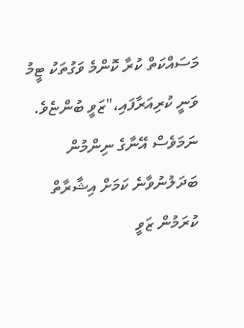މަސައްކަތް ކުރާ ކޮންމެ ވަގުތަކު ޓީމު ވަނީ ކުރިއަރާފައި،"ޒަވީ ބުންޏެވެ.
ނަމަވެސް އޭނާގެ ނިންމުން ބަދަލުނުވާނެ ކަމަށް އިޝާރާތް ކުރަމުން ޒަވީ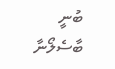ބުނީ ބާސެލޯނާ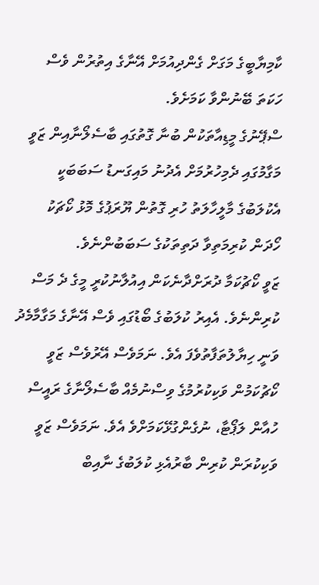ކާމިޔާބީގެ މަގަށް ގެންދިއުމަށް އޭނާގެ އިތުރުން ވެސް ހަކަތަ ބޭނުންވާ ކަމަށެވެ.
ސްޕޭނުގެ މީޑިއާތަކުން ބުނާ ގޮތުގައި ބާސެލޯނާއިން ޒަވީ މަގާމުގައި ދެމިހުރުމަށް އެދުނު މައިގަނޑު ސަބަބަކީ އެކުލަބުގެ މާލީހާލަތު ހުރި ގޮތުން ޔޫރަޕުގެ މޮޅު ކޯޗަކު ހޯދަން ކުރިމަތިވާ ދަތިތަކުގެ ސަބަބުންނެވެ.
ޒަވީ ކޯޗުކަމާ ދުރަށްދާނެކަން އިއުލާނުކުރީ މީގެ ދެ މަސް ކުރިންނެވެ. އެއިރު ކުލަބުގެ ބޯޑުގައި ވެސް އޭނާގެ މަގާމާމެދު ވަނީ ހިޔާލުތަފާތުވެފަ އެވެ. ނަމަވެސް އޭރުވެސް ޒަވީ ކޯޗުކަމުން ވަކިކުރުމުގެ ވިސްނުމެއް ބާސެލޯނާގެ ރައީސް ހުއާން ލަޕޯޓާ، ނުގެންގުޅޭކަމަށްވެ އެވެ. ނަމަވެސް ޒަވީ ވަކިކުރަން ކުރިން ބާރުއެޅި ކުލަބުގެ ނާއިބް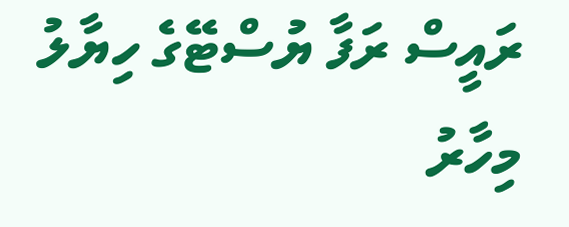ރައީސް ރަފާ ޔުސްޓޭގެ ހިޔާލު މިހާރު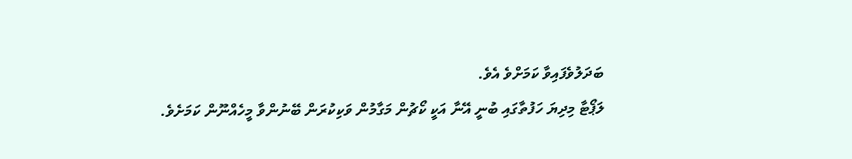ބަދަލުވެފައިވާ ކަމަށްވެ އެވެ.
ލަޕޯޓާ މިދިޔަ ހަފުތާގައި ބުނީ އޭނާ އަކީ ކޯޗުން މަގާމުން ވަކިކުރަން ބޭނުންވާ މީހެއްނޫން ކަމަށެވެ.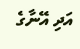އަދި އޭނާގެ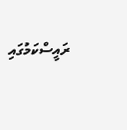ރައީސްކަމުގައި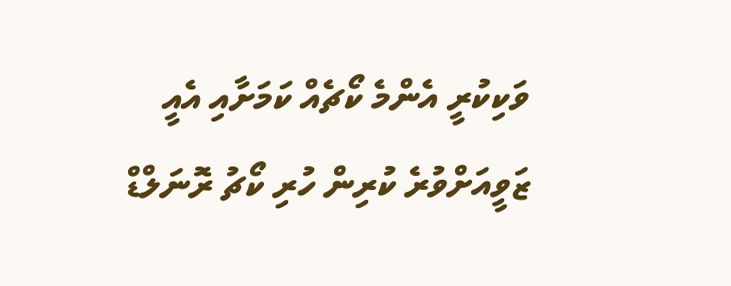ވަކިކުރީ އެންމެ ކޯޗެއް ކަމަށާއި އެއީ ޒަވީއަށްވުރެ ކުރިން ހުރި ކޯޗު ރޮނަލްޑް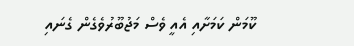ކޫމަން ކަމަށާއި އެއީ ވެސް މަޖުބޫރުވެގެން ގެނައި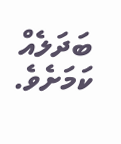ބަދަލެއް ކަމަށެވެ.